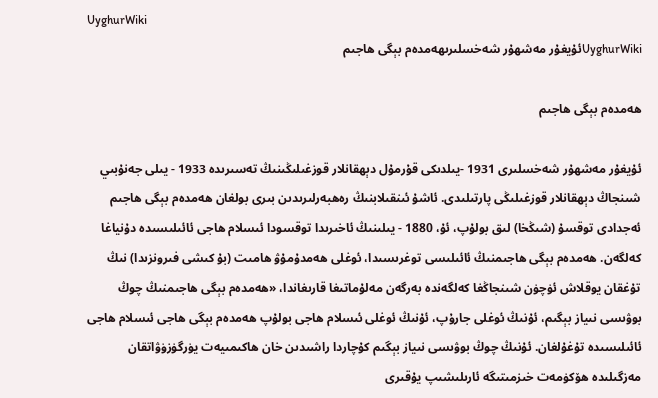UyghurWiki
UyghurWikiئۇيغۇر مەشھۇر شەخسلىرىھەمدەم بېگى ھاجىم

ھەمدەم بېگى ھاجىم

ئۇيغۇر مەشھۇر شەخسلىرى 1931 -يىلدىكى قۇرمۇل دېھقانلار قوزغىلىڭىنىڭ تەسىرىدە 1933 - يىلى جەنۇبىي شىنجاڭ دېھقانلار قوزغىلىڭى پارتىلىدى. ئاشۇ ئىنقىلابنىڭ رەھبەرلىرىدىن بىرى بولغان ھەمدەم بېگى ھاجىم ئەجدادى توقسۇ (شىڭخا) لىق بولۇپ، ئۇ، 1880 - يىلىنىڭ ئاخىرىدا توقسودا ئىسلام ھاجى ئائىلىسىدە دۇنياغا كەلگەن. ھەمدەم بېگى ھاجىمنىڭ ئائىلىسى توغرىسىدا، ئوغلى ھەمدۇمۇۋ ھامىت (بۇ كىشى فىرونزىدا) نىڭ تۇغقان يوقلاش ئۈچۈن شىنجاڭغا كەلگەندە بەرگەن مەلۇماتىغا قارىغاندا، «ھەمدەم بېگى ھاجىمنىڭ چوڭ بوۋىسى نىياز بېگىم، ئۇنىڭ ئوغلى جارۇپ، ئۇنىڭ ئوغلى ئىسلام ھاجى بولۇپ ھەمدەم بېگى ھاجى ئىسلام ھاجى ئائىلىسىدە تۇغۇلغان. ئۇنىڭ چوڭ بوۋىسى نىياز بېگىم كۇچاردا راشىدىن خان ھاكىمىيەت يۈرگۈزۈۋاتقان مەزگىلىدە ھۆكۈمەت خىزمىتىگە ئارىلىشىپ يۇقىرى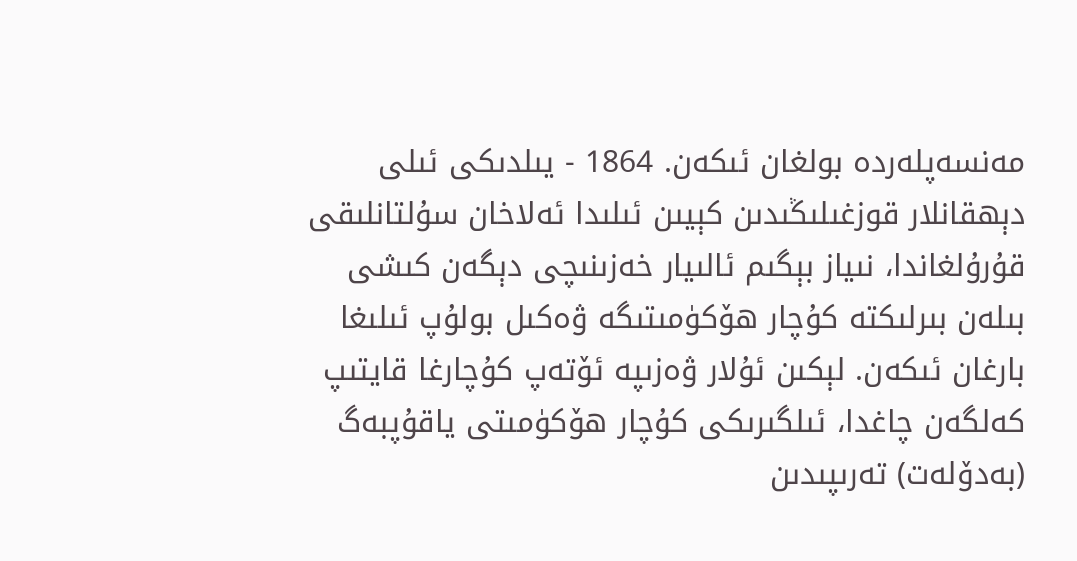مەنسەپلەردە بولغان ئىكەن. 1864 - يىلدىكى ئىلى دېھقانلار قوزغىلىڭىدىن كېيىن ئىلىدا ئەلاخان سۇلتانلىقى قۇرۇلغاندا، نىياز بېگىم ئالىيار خەزىنىچى دېگەن كىشى بىلەن بىرلىكتە كۇچار ھۆكۈمىتىگە ۋەكىل بولۇپ ئىلىغا بارغان ئىكەن. لېكىن ئۇلار ۋەزىپە ئۆتەپ كۇچارغا قايتىپ كەلگەن چاغدا، ئىلگىرىكى كۇچار ھۆكۈمىتى ياقۇپبەگ (بەدۆلەت) تەرىپىدىن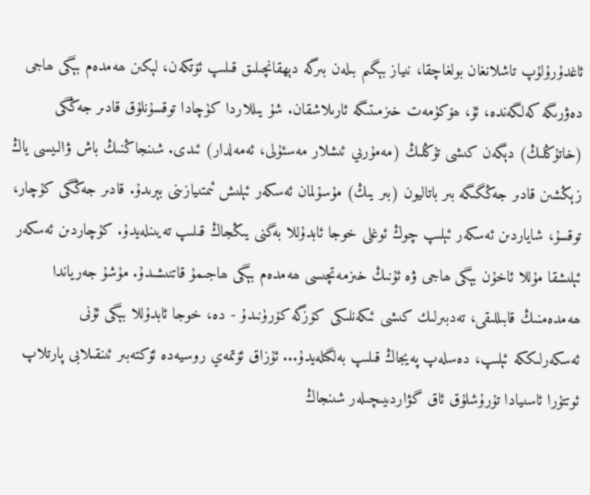ئاغدۇرۇلۇپ تاشلانغان بولغاچقا، نىياز بېگىم بىلەن بىرگە دېھقانچىلىق قىلىپ ئۆتكەن، لېكىن ھەمدەم بېگى ھاجى دەۋرىگە كەلگەندە، ئۇ، ھۆكۈمەت خىزمىتىگە ئارىلاشقان. شۇ يىللاردا كۈچادا توقسۇنلۇق قادىر جەڭگى (خاتۇڭلىڭ) دېگەن كىشى تۇڭلىڭ (مەمۇرىي ئىشلار مەسئۇلى، ئەمەلدار) ئىدى. شىنجاڭنىڭ باش ۋالىيسى ياڭ زېڭشىن قادىر جەڭگىگە بىر باتاليون (بىر يىڭ) مۇسۇلمان ئەسكەر ئېلىش ئىمتىيازىنى بېرىدۇ. قادىر جەڭگى كۇچار، توقسۇ، شاياردىن ئەسكەر ئېلىپ چوڭ ئوغلى خوجا ئابدۇللا بەگنى يىڭجاڭ قىلىپ تەيىنلەيدۇ. كۇچاردىن ئەسكەر ئېلىشقا مۇللا ئاخۇن بېگى ھاجى ۋە ئۇنىڭ خىزمەتچىسى ھەمدەم بېگى ھاجىمۇ قاتنىشىدۇ. مۇشۇ جەرياندا ھەمدەمنىڭ قابىللىقى، تەدبىرلىك كىشى ئىكەنلىكى كۆزگە كۆرۈنىدۇ - دە، خوجا ئابدۇللا بېگى ئۇنى ئەسكەرلىككە ئېلىپ، دەسلەپ پەيجاڭ قىلىپ بەلگىلەيدۇ... ئۇزاق ئۆتمەي روسيەدە ئۆكتەبىر ئىنقىلابى پارتلاپ ئوتتۇرا ئاسىيادا تۇرۇشلۇق ئاق گۋاردىيىچىلەر شىنجاڭ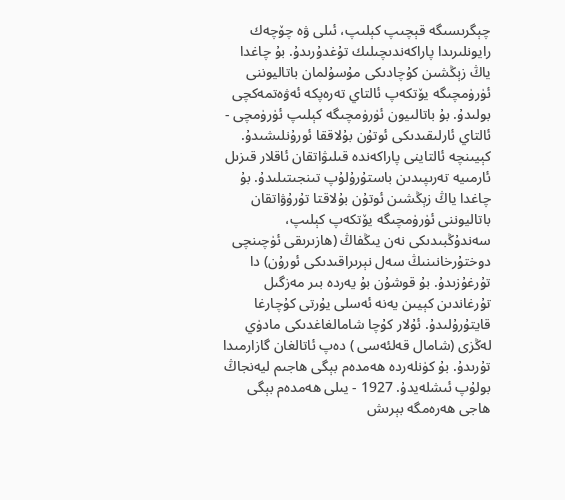چېگرىسىگە قېچىپ كېلىپ، ئىلى ۋە چۆچەك رايونلىرىدا پاراكەندىچىلىك تۇغدۇرىدۇ. بۇ چاغدا ياڭ زېڭشىن كۇچادىكى مۇسۇلمان باتاليوننى ئۈرۈمچىگە يۆتكەپ ئالتاي تەرەپكە ئەۋەتمەكچى بولىدۇ. بۇ باتالىيون ئۈرۈمچىگە كېلىپ ئۈرۈمچى - ئالتاي ئارلىقىدىكى ئوتۇن بۇلاققا ئورۇنلىشىدۇ. كېيىنچە ئالتاينى پاراكەندە قىلىۋاتقان ئاقلار قىزىل ئارمىيە تەرىپىدىن باستۇرۇلۇپ تىنجىتىلىدۇ. بۇ چاغدا ياڭ زېڭشىن ئوتۇن بۇلاقتا تۇرۇۋاتقان باتاليوننى ئۈرۈمچىگە يۆتكەپ كېلىپ، سەندۇڭبىدىكى نەن يىڭفاڭ (ھازىرىقى ئۈچىنچى دوختۇرخانىنىڭ سەل نېرىراقىدىكى ئورۇن) دا تۇرغۇزىدۇ. بۇ قوشۇن بۇ يەردە بىر مەزگىل تۇرغاندىن كېيىن يەنە ئەسلى يۇرتى كۇچارغا قايتۇرۇلىدۇ. ئۇلار كۇچا شامالغاغدىكى مادۈي لەڭزى (شامال قەلئەسى ) دەپ ئاتالغان گازارمىدا تۇرىدۇ. بۇ كۈنلەردە ھەمدەم بېگى ھاجىم ليەنجاڭ بولۇپ ئىشلەيدۇ. 1927 - يىلى ھەمدەم بېگى ھاجى ھەرەمگە بېرىش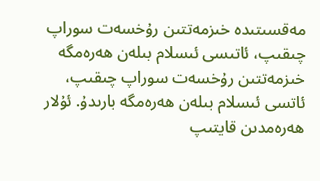مەقسىتىدە خىزمەتتىن رۇخسەت سوراپ چىقىپ، ئاتىسى ئىسلام بىلەن ھەرەمگە خىزمەتتىن رۇخسەت سوراپ چىقىپ، ئاتسى ئىسلام بىلەن ھەرەمگە بارىدۇ. ئۇلار ھەرەمدىن قايتىپ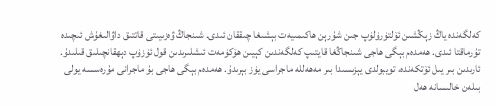كەلگەندە ياڭ زېڭشىن ئۆلتۈرۈلۈپ جىن شۇرېن ھاكىمىيەت بېشىغا چىققان ئىدى. شىنجاڭ ۋەزىيىتى قاتتىق داۋالىغۇش ئىچىدە تۇرماقتا ئىدى. ھەمدەم بېگى ھاجى شىنجاڭغا قايتىپ كەلگەندىن كېيىن ھۆكۈمەت ئىشلىرىدىن قول ئۈزۈپ دېھقانچىلىق قىلىدۇ. ئارىدىن بىر يىل ئۆتكەندە، تويبولدى يېزىسىدا بىر مەھەللە ماجراسى يۈز بېرىدۇ. ھەمدەم بېگى ھاجى بۇ ماجرانى مۇرەسسە يولى بىلەن خالىسانە ھەل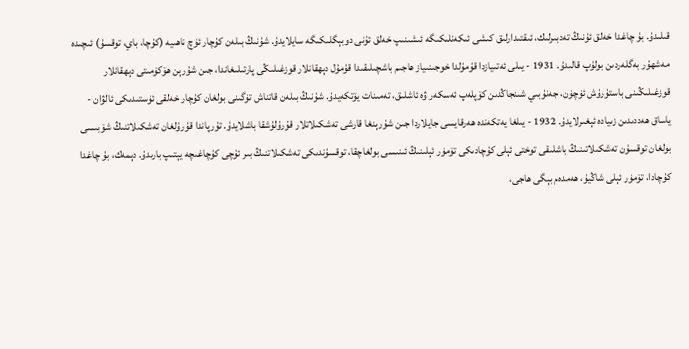قىلىدۇ. بۇ چاغدا خەلق ئۇنىڭ تەدبىرلىك، ئىقتىدارلىق كىشى ئىكەنلىكىگە ئىشىنىپ خەلق ئۇنى دوبېگلىكىگە سايلايدۇ. شۇنىڭ بىلەن كۇچار ئۈچ ناھىيە (كۇچا، باي، توقسۇ) ئىچىدە مەشھۇر بەگلەردىن بولۇپ قالىدۇ. 1931 - يىلى ئەتىيازدا قۇمۇلدا خوجىنىياز ھاجىم باشچىلىقىدا قۇمۇل دېھقانلار قوزغىلىڭى پارتىلىغاندا، جىن شۇرېن ھۆكۈمىتى دېھقانلار قوزغىلىڭىنى باستۇرۇش ئۈچۈن، جەنۇبىي شىنجاڭدىن كۆپلەپ ئەسكەر ۋە ئاشلىق، تەمىنات يۆتكەيدۇ. شۇنىڭ بىلەن قاتناش تۈگىنى بولغان كۇچار خەلقى ئۈستىدىكى ئالۋان - ياساق ھەددىدىن زىيادە ئېغىرلايدۇ. 1932 - يىلغا يەتكەندە ھەرقايسى جايلاردا جىن شۇرېنغا قارشى تەشكىلاتلار قۇرۇلۇشقا باشلايدۇ. تۇرپاندا قۇرۇلغان تەشكىلاتنىڭ شۆبىسى بولغان توقسۇن تەشكىلاتىنىڭ باشلىقى توختى ئېلى كۇچادىكى تۆمۈر ئېلىنىڭ ئىنىسى بولغاچقا، توقسۇندىكى تەشكىلاتنىڭ بىر ئۇچى كۇچاغىچە يېتىپ بارىدۇ. دېمەك، بۇ چاغدا كۇچادا، تۆمۈر ئېلى شاڭيۇ، ھەمدەم بېگى ھاجى،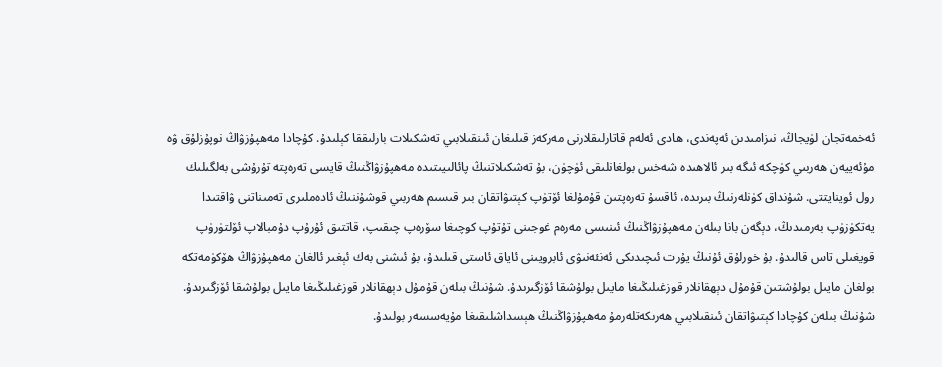ئەخمەتجان لۈيجاڭ، نىزامىدىن ئەپەندى، ھادى ئەلەم قاتارلىقلارنى مەركەز قىلىغان ئىنقىلابىي تەشكىلات بارلىققا كېلىدۇ. كۇچادا مەھپۇزۋاڭ نوپۇزلۇق ۋە مۇئەييەن ھەربىي كۈچكە ئىگە بىر ئالاھىدە شەخس بولغانلىقى ئۈچۈن، بۇ تەشكىلاتنىڭ پائالىيىتىدە مەھپۇزۋاڭنىڭ قايسى تەرەپتە تۇرۇشى بەلگىلىك رول ئوينايتتى. شۇنداق كۈنلەرنىڭ بىرىدە، ئاقسۇ تەرەپتىن قۇمۇلغا ئۆتۈپ كېتىۋاتقان بىر قىسىم ھەربىي قوشۇننىڭ ئادەملىرى تەمىناتنى ۋاقتىدا يەتكۈزۈپ بەرمىدىڭ، دېگەن بانا بىلەن مەھپۇزۋاڭنىڭ ئىنىسى مەرەم غوجىنى تۇتۇپ كوچىغا سۆرەپ چىقىپ، قاتتىق ئۇرۇپ دۇمبالاپ ئۆلتۈرۈپ قويغىلى تاس قالىدۇ. بۇ خورلۇق ئۇنىڭ يۇرت ئىچىدىكى ئەنئەنىۋى ئابرويىنى ئاياق ئاستى قىلىدۇ، بۇ ئىشنى بەك ئېغىر ئالغان مەھپۇزۋاڭ ھۆكۈمەتكە بولغان مايىل بولۇشتىن قۇمۇل دېھقانلار قوزغىلىڭىغا مايىل بولۇشقا ئۆزگىرىدۇ. شۇنىڭ بىلەن قۇمۇل دېھقانلار قوزغىلىڭىغا مايىل بولۇشقا ئۆزگىرىدۇ. شۇنىڭ بىلەن كۇچادا كېتىۋاتقان ئىنقىلابىي ھەرىكەتلەرمۇ مەھپۇزۋاڭنىڭ ھېسداشلىقىغا مۇيەسسەر بولىدۇ.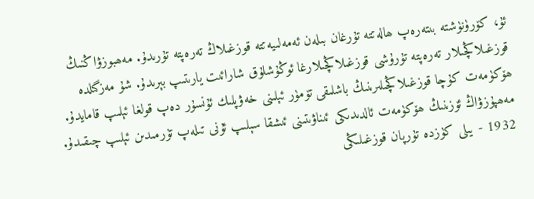ئۇ، كۆرۈنۈشتە بىتەرەپ ھالەتتە تۇرغان بىلەن ئەمەلىيەتتە قوزغىلاڭ تەرەپتە تۇرىدۇ. مەھبوزۋاڭنىڭ قوزغىلاڭچىلار تەرەپتە تۇرۇشى قوزغىلاڭچىلارغا ئوڭۇشلۇق شارائىت يارىتىپ بېرىدۇ. شۇ مەزگىلدە ھۆكۈمەت كۇچا قوزغىلاڭچىلىرىنىڭ باشلىقى تۆمۈر ئېلىنى خەۋپلىك ئۇنسۇر دەپ قولغا ئېلىپ قامايدۇ. مەھپۇزۋاڭ ئۆزىنىڭ ھۆكۈمەت ئالدىدىكى ئىناۋىتىنى ئىشقا سېلىپ ئۇنى تىلەپ تۈرمىدىن ئېلىپ چىقىدۇ. 1932 - يىلى كۈزدە تۇرپان قوزغىلىڭى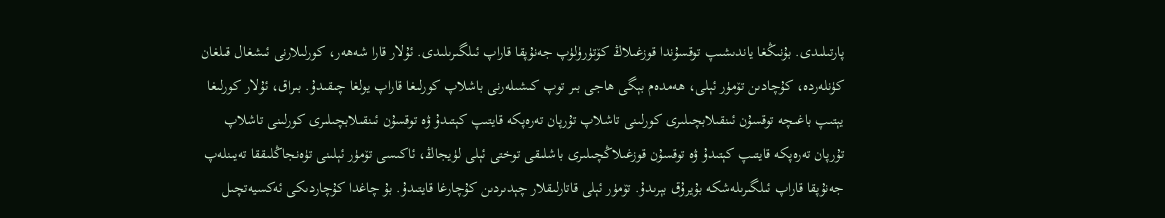پارتىلىدى. بۇنىڭغا ياندىشىپ توقسۇندا قوزغىلاڭ كۆتۈرۈلۈپ جەنۇپقا قاراپ ئىلگىرىلىدى. ئۇلار قارا شەھەر، كورلىلارنى ئىشغال قىلغان كۈنلەردە، كۇچادىن تۆمۈر ئېلى، ھەمدەم بېگى ھاجى بىر توپ كىشىلەرنى باشلاپ كورلىغا قاراپ يولغا چىقىدۇ. بىراق، ئۇلار كورلىغا يېتىپ باغىچە توقسۇن ئىنقىلابچىلىرى كورلىنى تاشلاپ تۇرپان تەرەپكە قايتىپ كېتىدۇ ۋە توقسۇن ئىنقىلابچىلىرى كورلىنى تاشلاپ تۇرپان تەرەپكە قايتىپ كېتىدۇ ۋە توقسۇن قوزغىلاڭچىلىرى باشلىقى توختى ئېلى لۈيجاڭ، ئاكىسى تۆمۈر ئېلىنى تۈەنجاڭلىققا تەيىنلەپ جەنۇپقا قاراپ ئىلگىرىلەشكە بۇيرۇق بېرىدۇ. تۆمۈر ئېلى قاتارلىقلار چېدىردىن كۇچارغا قايتىدۇ. بۇ چاغدا كۇچاردىكى ئەكسيەتچىل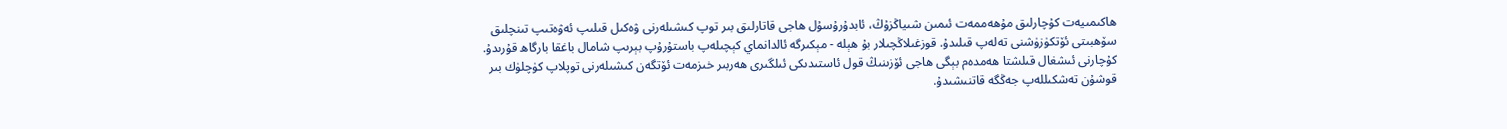ھاكىمىيەت كۇچارلىق مۇھەممەت ئىمىن شىياڭزۇڭ، ئابدۇرۇسۇل ھاجى قاتارلىق بىر توپ كىشىلەرنى ۋەكىل قىلىپ ئەۋەتىپ تىنچلىق سۆھبىتى ئۆتكۈزۈشنى تەلەپ قىلىدۇ. قوزغىلاڭچىلار بۇ ھېلە - مېكىرگە ئالدانماي كېچىلەپ باستۇرۇپ بېرىپ شامال باغقا بارگاھ قۇرىدۇ. كۇچارنى ئىشغال قىلشتا ھەمدەم بېگى ھاجى ئۆزىنىڭ قول ئاستىدىكى ئىلگىرى ھەربىر خىزمەت ئۆتگەن كىشىلەرنى توپلاپ كۈچلۈك بىر قوشۇن تەشكىللەپ جەڭگە قاتنىشىدۇ.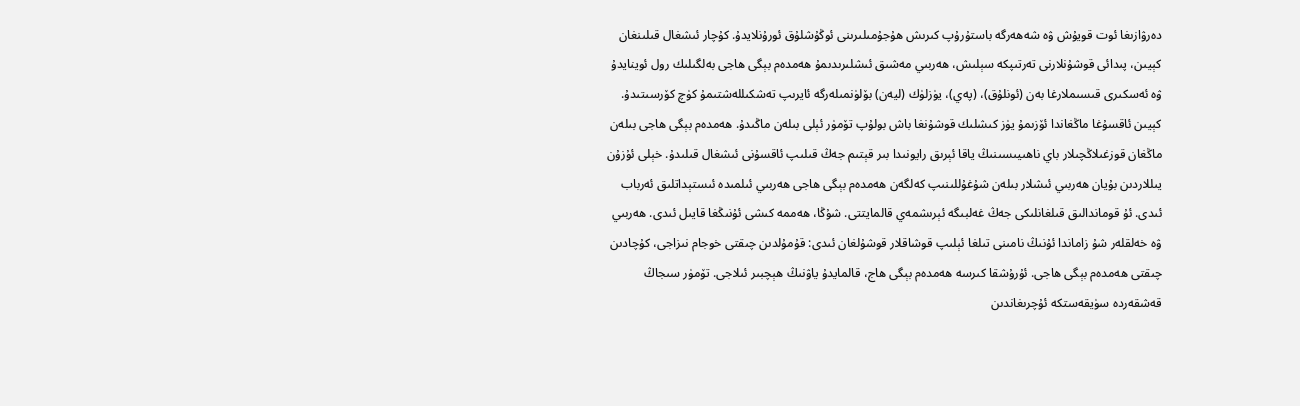دەرۋازىغا ئوت قويۇش ۋە شەھەرگە باستۇرۇپ كىرىش ھۇجۇمىلىرىنى ئوڭۇشلۇق ئورۇنلايدۇ. كۇچار ئىشغال قىلىنغان كېيىن، پىدائى قوشۇنلارنى تەرتىپكە سېلىش، ھەربىي مەشىق ئىشلىرىدىمۇ ھەمدەم بېگى ھاجى بەلگىلىك رول ئوينايدۇ ۋە ئەسكىرى قىسىملارغا بەن (ئونلۇق)، (پەي)، يۈزلۈك (ليەن) بۆلۈنمىلەرگە ئايرىپ تەشكىللەشتىمۇ كۈچ كۆرسىتىدۇ. كېيىن ئاقسۇغا ماڭغاندا ئۆزىمۇ يۈز كىشلىك قوشۇنغا باش بولۇپ تۆمۈر ئېلى بىلەن ماڭىدۇ. ھەمدەم بېگى ھاجى بىلەن ماڭغان قوزغىلاڭچىلار باي ناھىيىسىنىڭ ياقا ئېرىق رايونىدا بىر قېتىم جەڭ قىلىپ ئاقسۇنى ئىشغال قىلىدۇ. خېلى ئۇزۇن يىللاردىن بۇيان ھەربىي ئىشلار بىلەن شۇغۇللىنىپ كەلگەن ھەمدەم بېگى ھاجى ھەربىي ئىلمىدە ئىستېداتلىق ئەرباب ئىدى. ئۇ قوماندالىق قىلغانلىكى جەڭ غەلبىگە ئېرىشمەي قالمايتتى. شۇڭا، ھەممە كىشى ئۇنىڭغا قايىل ئىدى. ھەربىي ۋە خەلقلەر شۇ زاماندا ئۇنىڭ نامىنى تىلغا ئېلىپ قوشاقلار قوشۇلغان ئىدى: قۇمۇلدىن چىقتى خوجام نىزاجى، كۇچادىن چىقتى ھەمدەم بېگى ھاجى. ئۇرۇشقا كىرسە ھەمدەم بېگى ھاج، قالمايدۇ ياۋنىڭ ھېچبىر ئىلاجى. تۆمۈر سىجاڭ قەشقەردە سۈيقەستكە ئۇچرىغاندىن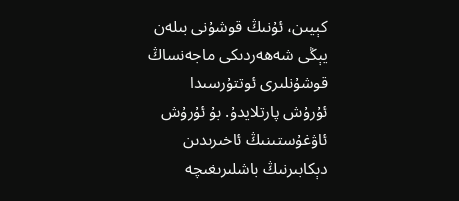كېيىن، ئۇنىڭ قوشۇنى بىلەن يېڭى شەھەردىكى ماجەنساڭ قوشۇنلىرى ئوتتۇرسىدا ئۇرۇش پارتلايدۇ. بۇ ئۇرۇش ئاۋغۇستىنىڭ ئاخىرىدىن دېكابىرنىڭ باشلىرىغىچە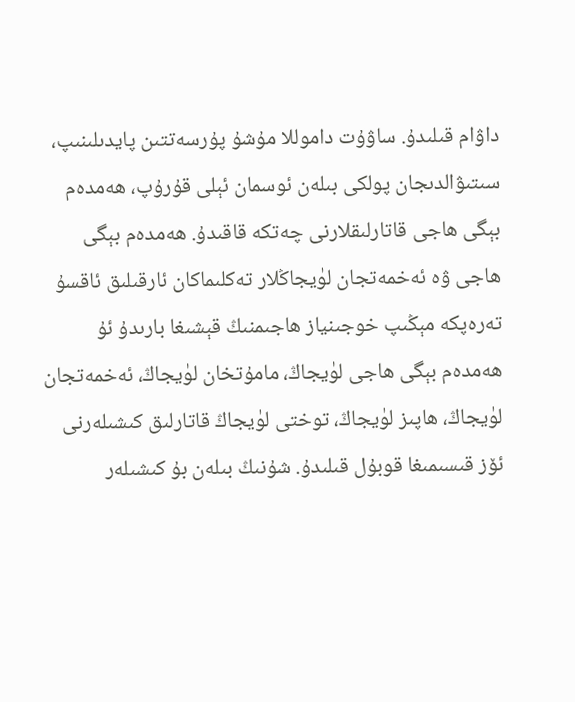داۋام قىلىدۇ. ساۋۇت داموللا مۇشۇ پۇرسەتتىن پايدىلىنىپ، سىتىۋالدىجان پولكى بىلەن ئوسمان ئېلى قۇرۇپ، ھەمدەم بېگى ھاجى قاتارلىقلارنى چەتكە قاقىدۇ. ھەمدەم بېگى ھاجى ۋە ئەخمەتجان لۈيجاڭلار تەكلىماكان ئارقىلىق ئاقسۇ تەرەپكە مېڭىپ خوجىنياز ھاجىمنىڭ قېشىغا بارىدۇ ئۇ ھەمدەم بېگى ھاجى لۈيجاڭ، مامۇتخان لۈيجاڭ، ئەخمەتجان لۈيجاڭ، ھاپىز لۈيجاڭ، توختى لۈيجاڭ قاتارلىق كىشىلەرنى ئۆز قىسىمىغا قوبۇل قىلىدۇ. شۇنىڭ بىلەن بۇ كىشىلەر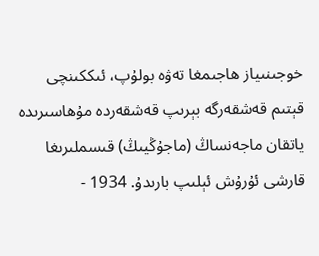خوجىنىياز ھاجىمغا تەۋە بولۇپ، ئىككىنچى قېتىم قەشقەرگە بېرىپ قەشقەردە مۇھاسىرىدە ياتقان ماجەنساڭ (ماجۇڭيىڭ) قىسملىرىغا قارشى ئۇرۇش ئېلىپ بارىدۇ. 1934 -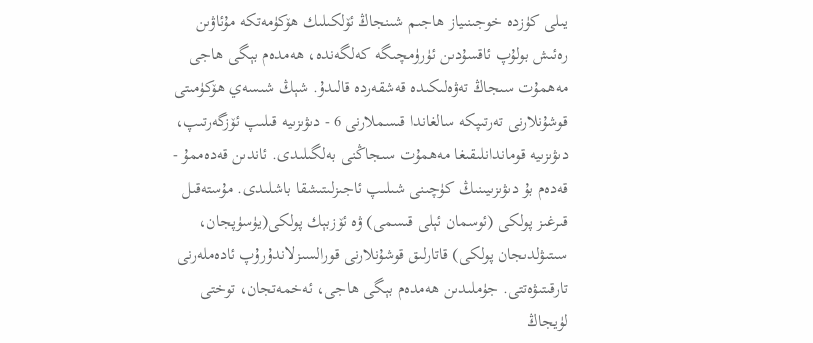يىلى كۈزدە خوجىنىياز ھاجىم شىنجاڭ ئۆلكىلىك ھۆكۈمەتكە مۇئاۋىن رەئىش بولۇپ ئاقسۇدىن ئۈرۈمچىگە كەلگەندە، ھەمدەم بېگى ھاجى مەھمۇت سىجاڭ تەۋەلىكىدە قەشقەردە قالىدۇ. شېڭ شىسەي ھۆكۈمىتى قوشۇنلارنى تەرتىپكە سالغاندا قىسملارنى 6 - دىۋىزىيە قىلىپ ئۆزگەرتىپ، دىۋىزىيە قوماندانلىقىغا مەھمۇت سىجاڭنى بەلگىلىدى. ئاندىن قەدەممۇ - قەدەم بۇ دىۋىزىيىنىڭ كۈچىنى شىلىپ ئاجىزلىتىشقا باشلىدى. مۇستەقىل قىرغىز پولكى (ئوسمان ئېلى قىسمى) ۋە ئۆزبېك پولكى(يۈسۈپجان، سىتىۋلدىجان پولكى) قاتارلىق قوشۇنلارنى قورالسىزلاندۇرۇپ ئادەملەرنى تارقىتىۋەتتى. جۈملىدىن ھەمدەم بېگى ھاجى، ئەخمەتجان، توختى لۈيجاڭ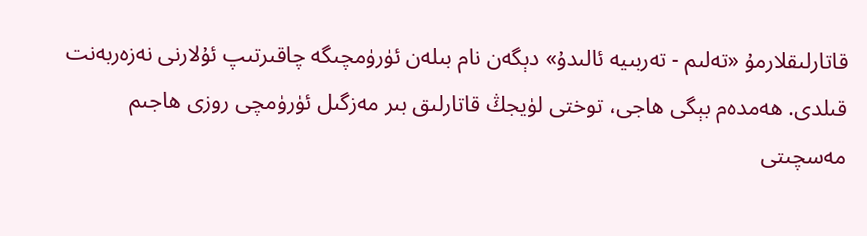قاتارلىقلارمۇ «تەلىم - تەربىيە ئالىدۇ» دېگەن نام بىلەن ئۈرۈمچىگە چاقىرتىپ ئۇلارنى نەزەربەنت قىلدى. ھەمدەم بېگى ھاجى، توختى لۈيجڭ قاتارلىق بىر مەزگىل ئۈرۈمچى روزى ھاجىم مەسچىتى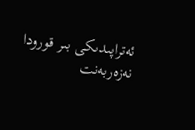ئەتراپىدىكى بىر قورودا نەزەربەنت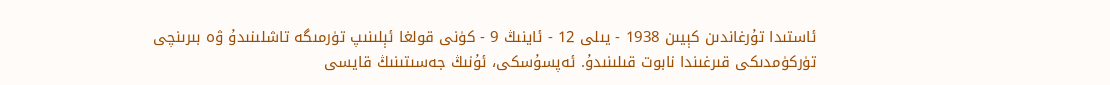ئاستىدا تۇرغاندىن كېيىن 1938 - يىلى 12 - ئاينىڭ 9 - كۈنى قولغا ئېلىنىپ تۈرمىگە تاشلىنىدۇ ۋە بىرىنچى تۈركۈمدىكى قىرغىندا نابوت قىلىنىدۇ. ئەپسۇسكى، ئۇنىڭ جەسىتىنىڭ قايسى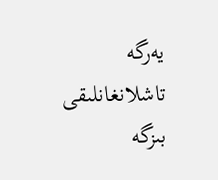يەرگە تاشلانغانلىقى بىزگە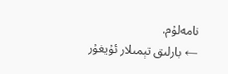نامەلۇم.
← بارلىق تېمىلار ئۇيغۇر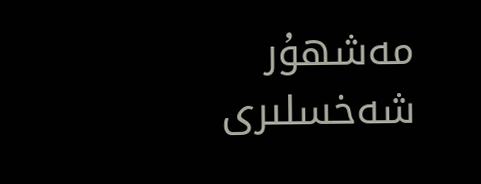مەشھۇر شەخسلىرى